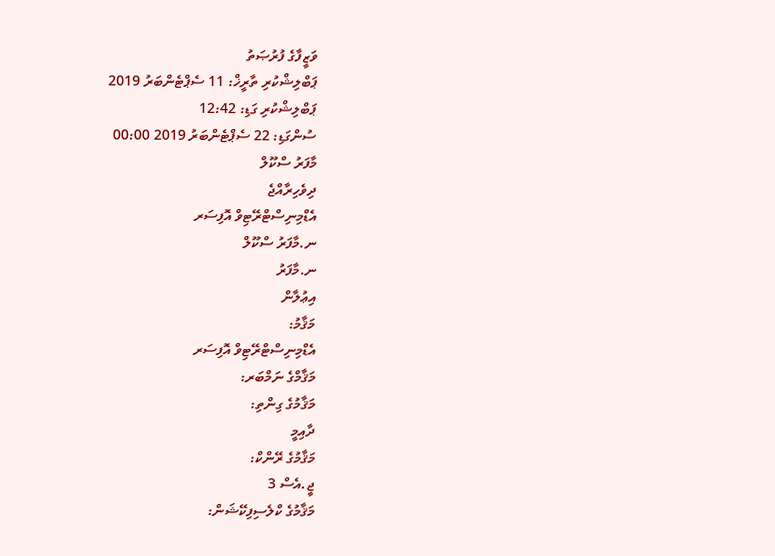ވަޒީފާގެ ފުރުޞަތު
ޕަބްލިޝްކުރި ތާރީޚް: 11 ސެޕްޓެންބަރު 2019
ޕަބްލިޝްކުރި ގަޑި: 12:42
ސުންގަޑި: 22 ސެޕްޓެންބަރު 2019 00:00
މާފަރު ސްކޫލް
ދިވެހިރާއްޖެ
އެޑްމިނިސްޓްރޭޓިވް އޮފިސަރ
ނ.މާފަރު ސްކޫލް
ނ.މާފަރު
އިޢުލާން
މަޤާމު:
އެޑްމިނިސްޓްރޭޓިވް އޮފިސަރ
މަޤާމްގެ ނަމްބަރ:
މަޤާމުގެ ގިންތި:
ދާއިމީ
މަޤާމުގެ ރޭންކް:
ޖީ.އެސް 3
މަޤާމުގެ ކްލެސިފިކޭޝަން: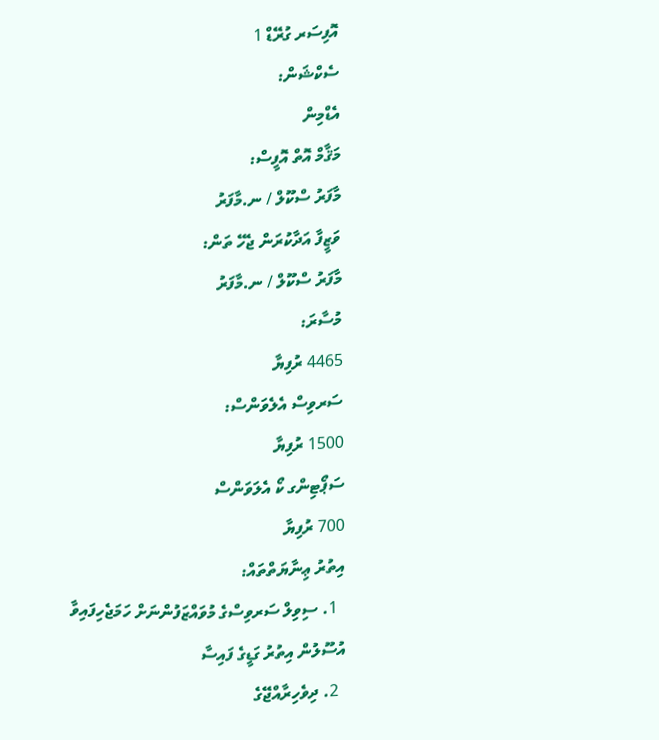އޮފިސަރ ގުރޭޑް 1
ސެކްޝަން:
އެޑްމިން
މަޤާމް އޮތް އޮފީސް:
މާފަރު ސްކޫލް / ނ.މާފަރު
ވަޒީފާ އަދާކުރަން ޖެހޭ ތަން:
މާފަރު ސްކޫލް / ނ.މާފަރު
މުސާރަ:
4465 ރުފިޔާ
ސަރވިސް އެލެވަންސް:
1500 ރުފިޔާ
ސަޕޯޓިންގ ކޯ އެލަވަންސް
700 ރުފިޔާ
އިތުރު ޢިނާޔަތްތައް:
  1. ސިވިލް ސަރވިސްގެ މުވައްޒަފުންނަށް ހަމަޖެހިފައިވާ އުސޫލުން އިތުރު ގަޑީގެ ފައިސާ
  2. ދިވެހިރާއްޖޭގެ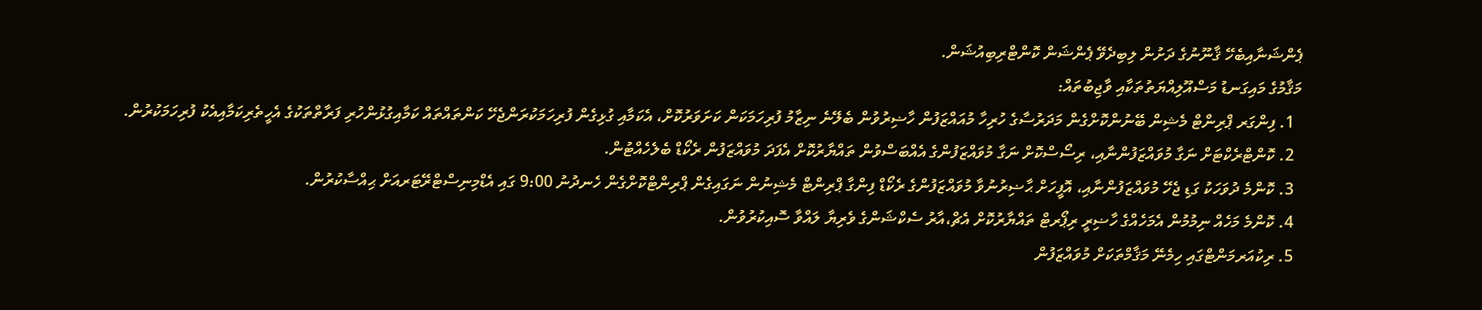ޕެންޝަނާއިބެހޭ ޤާނޫނުގެ ދަށުން ލިބިދެވޭ ޕެންޝަން ކޮންޓްރިބިއުޝަން.
މަޤާމުގެ މައިގަނޑު މަސްއޫލިއްޔަތުތަކާއި ވާޖިބުތައް:
  1. ފިންގަރ ޕްރިންޓް މެޝިން ބޭނުންކޮށްގެން މަދަރުސާގެ ހުރިހާ މުއައްޒަފުން ހާޟިރުވުން ބެލޭނެ ނިޒާމު ފުރިހަމަކަން ކަށަވަރުކޮށް، އެކަމާއި ގުޅިގެން ފުރިހަމަކުރަންޖެހޭ ކަންތައްތައް ކަމާއިގުޅުންހުރި ފަރާތްތަކުގެ އެހީތެރިކަމާއިއެކު ފުރިހަމަކުރުން.
  2. ކޮންޓްރެކްޓަށް ނަގާ މުވައްޒަފުންނާއި، ރިސޯސްކޮށް ނަގާ މުވައްޒަފުންގެ އެއްބަސްވުން ތައްޔާރުކޮށް އެފަދަ މުވައްޒަފުން ރެކޯޑް ބެލެހެއްޓުން.
  3. ކޮންމެ ދުވަހަކު ގަޑި ޖެހޭ މުވައްޒަފުންނާއި، އޮފީހަށް ޙާޟިރުނުވާ މުވައްޒަފުންގެ ރެކޯޑް ފިންގާ ޕްރިންޓް މެޝިނުން ނަގައިގެން ޕްރިންޓްކޮށްގެން ހެނދުނު 9:00 ގައި އެޑްމިނިސްޓްރޭޓަރއަށް ޙިއްސާކުރުން.
  4. ކޮންމެ މަހެއް ނިމުމުން އެމަހެއްގެ ހާޟިރީ ރިޕޯރޓް ތައްޔާރުކޮށް އެޗް،އާރު ސެކްޝަންގެ ވެރިޔާ ލައްވާ ސޮއިކުރުވުން.
  5. ރިކުއަރމަންޓްގައި ހިމެނޭ މަޤާމްތަކަށް މުވައްޒަފުން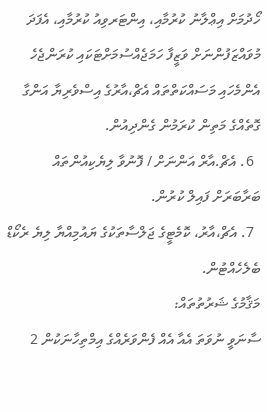ހޯދުމަށް އިޢްލާނު ކުރުމާއި، އިންޓަރވިއު ކުރުމާއި، އެފަދަ މުވައްޒަފުންނަށް ވަޒީފާ ހަމަޖެއްސުމަށްޓަކައި ކުރަންޖެހެ އެންމެހައި މަސައްކަތްތައް އެޗް،އާރުގެ އިސްވެރިޔާ އަންގާ ގޮތެއްގެ މަތިން ކުރަމުން ގެންދިއުން.
  6. އެޗް.އާރް އަންނަށް / ފޮނުވާ ލިޔެކިއުންތައް ބަރާބަރަށް ފައިލް ކުރުން.
  7. އެޗް،އާރު، ކޮމެޓީގެ ޖަލްސާތަކުގެ ޔައުމިއްޔާ ލިޔެ ރެކޯޑް ބެލެހެއްޓުން.
މަޤާމުގެ ޝަރުތުތައް:
ސާނަވީ ނުވަތަ އެއާ އެއް ފެންވަރެއްގެ އިމްތިހާނަކުން 2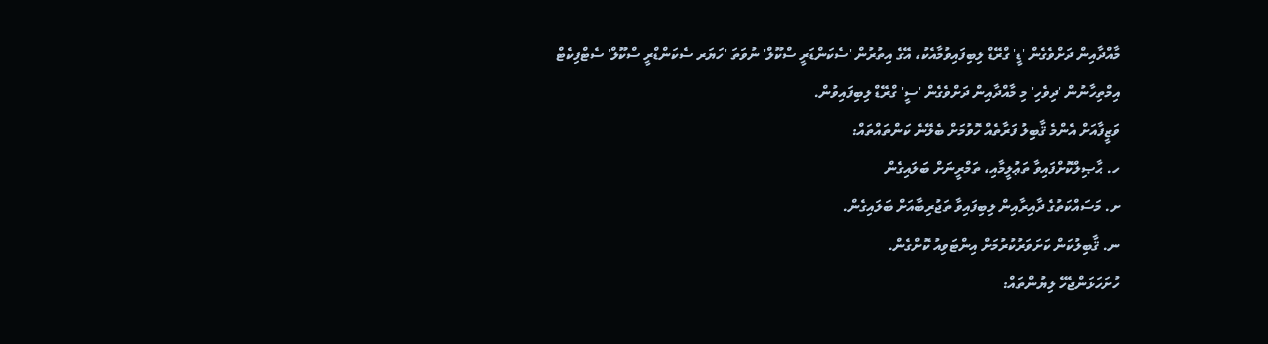މާއްދާއިން ދަށްވެގެން 'ޑީ' ގްރޭޑް ލިބިފައިވުމާއެކު، އޭގެ އިތުރުން 'ސެކަންޑަރީ ސްކޫލް' ނުވަތަ 'ހަޔަރ ސެކަންޑްރީ ސްކޫލް' ސެޓްފިކެޓް އިމްތިހާނުން 'ދިވެހި' މި މާއްދާއިން ދަށްވެގެން 'ސީ' ގްރޭޑް ލިބިފައިވުން.
ވަޒީފާއަށް އެންމެ ޤާބިލު ފަރާތެއް ހޮވުމަށް ބެލޭނެ ކަންތައްތައް:
ހ. ޙާޞިލްކޮށްފައިވާ ތަޢުލީމާއި، ތަމްރީނަށް ބަލައިގެން
ށ. މަސައްކަތުގެ ދާއިރާއިން ލިބިފައިވާ ތަޖުރިބާއަށް ބަލައިގެން.
ނ. ޤާބިލުކަން ކަށަވަރުކުރުމަށް އިންޓަވިއު ކޮށްގެން.
ހުށަހަޅަންޖެހޭ ލިޔުންތައް: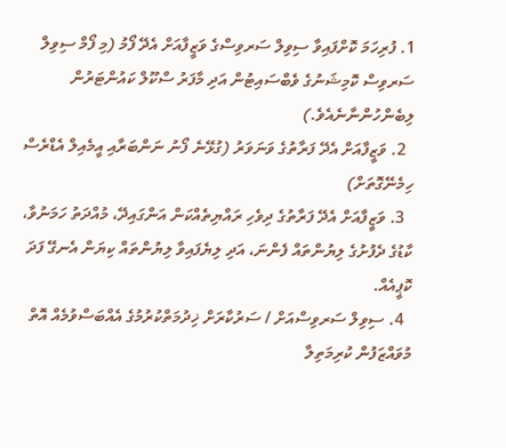1. ފުރިހަމަ ކޮށްފައިވާ ސިވިލް ސަރވިސްގެ ވަޒީފާއަށް އެދޭ ފޯމު (މި ފޯމް ސިވިލް ސަރވިސް ކޮމިޝަނުގެ ވެބްސައިޓުން އަދި މާފަރު ސްކޫލް ކައުންޓަރުން ލިބެންހުންނާނެއެވެ.)
  2. ވަޒީފާއަށް އެދޭ ފަރާތުގެ ވަނަވަރު (ގުޅޭނެ ފޯނު ނަންބަރާއި އީމެއިލް އެޑްރެސް ހިމެނޭގޮތަށް)
  3. ވަޒީފާއަށް އެދޭ ފަރާތުގެ ދިވެހި ރައްޔިތެއްކަން އަންގައިދޭ، މުއްދަތު ހަމަނުވާ، ކާޑުގެ ދެފުށުގެ ލިޔުންތައް ފެންނަ، އަދި ލިޔެފައިވާ ލިޔުންތައް ކިޔަން އެނގޭ ފަދަ ކޮޕީއެއް.
  4. ސިވިލް ސަރވިސްއަށް / ސަރުކާރަށް ޚިދުމަތްކުރުމުގެ އެއްބަސްވުމެއް އޮތް މުވައްޒަފުން ކުރިމަތިލާ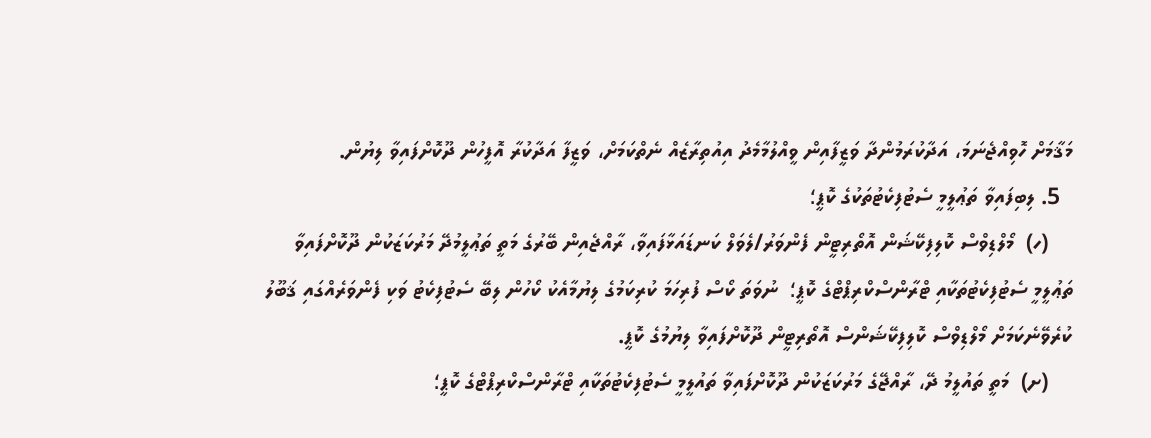މަޤާމަށް ހޮވިއްޖެނަމަ، އަދާކުރަމުންދާ ވަޒީފާއިން ވީއްލުމާމެދު އިއުތިރާޒެއް ނެތްކަމަށް، ވަޒީފާ އަދާކުރާ އޮފީހުން ދޫކޮށްފައިވާ ލިޔުން.
  5. ލިބިފައިވާ ތަޢުލީމީ ސެޓުފިކެޓުތަކުގެ ކޮޕީ؛
    (ހ)  މޯލްޑިވްސް ކޮލިފިކޭޝަން އޮތޯރިޓީން ފެންވަރު/ލެވަލް ކަނޑައަޅާފައިވާ، ރާއްޖެއިން ބޭރުގެ މަތީ ތަޢުލީމުދޭ މަރުކަޒަކުން ދޫކޮށްފައިވާ ތަޢުލީމީ ސެޓުފިކެޓުތަކާއި ޓްރާންސްކްރިޕްޓްގެ ކޮޕީ؛  ނުވަތަ ކޯސް ފުރިހަމަ ކުރިކަމުގެ ލިޔުމާއެކު ކޯހުން ލިބޭ ސެޓުފިކެޓު ވަކި ފެންވަރެއްގައި ޤަބޫލު ކުރެވޭނެކަމަށް މޯލްޑިވްސް ކޮލިފިކޭޝަންސް އޮތޯރިޓީން ދޫކޮށްފައިވާ ލިޔުމުގެ ކޮޕީ.
    (ށ)  މަތީ ތައުލީމު ދޭ، ރާއްޖޭގެ މަރުކަޒަކުން ދޫކޮށްފައިވާ ތައުލީމީ ސެޓުފިކެޓުތަކާއި ޓްރާންސްކްރިޕްޓްގެ ކޮޕީ؛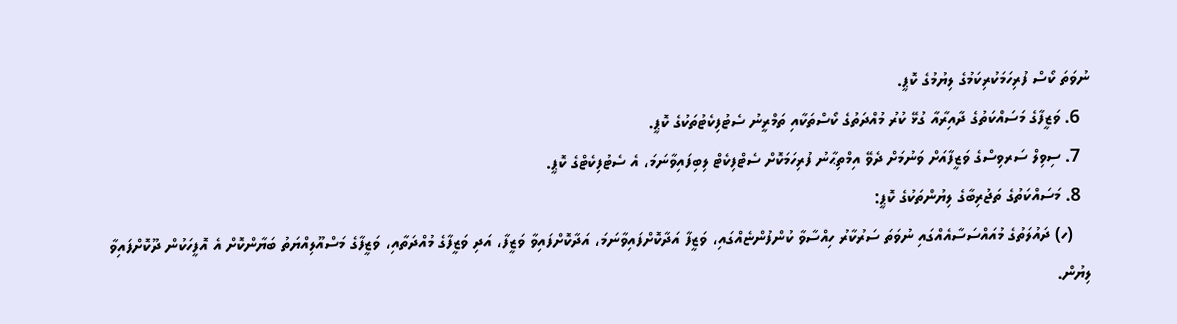ނުވަތަ ކޯސް ފުރިހަމަކުރިކަމުގެ ލިޔުމުގެ ކޮޕީ.
  6. ވަޒީފާގެ މަސައްކަތުގެ ދާއިރާއާ ގުޅޭ ކުރު މުއްދަތުގެ ކޯސްތަކާއި ތަމްރީނު ސެޓުފިކެޓުތަކުގެ ކޮޕީ.
  7. ސިވިލް ސަރވިސްގެ ވަޒީފާއަށް ވަނުމަށް ދެވޭ އިމްތިޙާނު ފުރިހަމަކޮށް ސެޓްފިކެޓް ލިބިފައިވާނަމަ، އެ ސެޓުފިކެޓްގެ ކޮޕީ.
  8. މަސައްކަތުގެ ތަޖުރިބާގެ ލިޔުންތަކުގެ ކޮޕީ:
    (ހ) ދައުލަތުގެ މުއައްސަސާއެއްގައި ނުވަތަ ސަރުކާރު ހިއްސާވާ ކުންފުންޏެއްގައި، ވަޒީފާ އަދާކޮށްފައިވާނަމަ، އަދާކޮށްފައިވާ ވަޒީފާ، އަދި ވަޒީފާގެ މުއްދަތާއި، ވަޒީފާގެ މަސްއޫލިއްޔަތު ބަޔާންކޮށް އެ އޮފީހަކުން ދޫކޮށްފައިވާ ލިޔުން.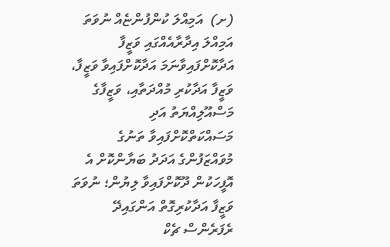(ށ)  އަމިއްލަ ކުންފުންޏެއް ނުވަތަ އަމިއްލަ އިދާރާއެއްގައި ވަޒީފާ އަދާކޮށްފައިވާނަމަ އަދާކޮށްފައިވާ ވަޒީފާ، ވަޒީފާ އަދާކުރި މުއްދަތާއި، ވަޒީފާގެ މަސްއޫލިއްޔަތު އަދި މަސައްކަތްކޮށްފައިވާ ތަނުގެ މުވައްޒަފުންގެ އަދަދު ބަޔާންކޮށް އެ އޮފީހަކުން ދޫކޮށްފައިވާ ލިޔުން؛ ނުވަތަ ވަޒީފާ އަދާކުރިގޮތް އަންގައިދޭ ރެފަރެންސް ޗެކް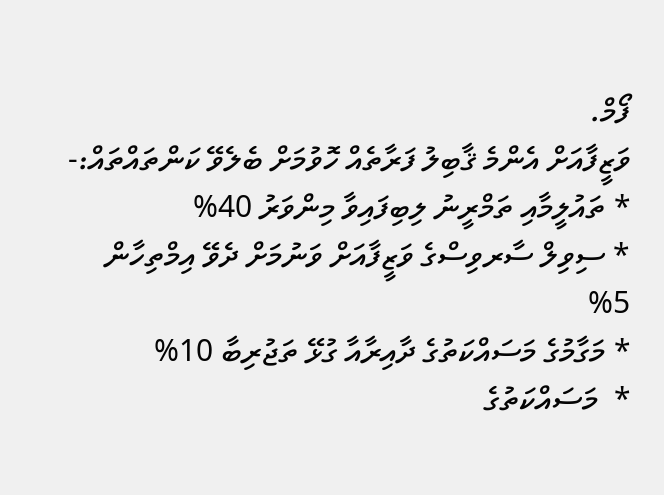ފޯމް.
ވަޒީފާއަށް އެންމެ ޤާބިލު ފަރާތެއް ހޮވުމަށް ބެލެވޭ ކަންތައްތައް:-
* ތައުލީމާއި ތަމްރީނު ލިބިފައިވާ މިންވަރު 40%
* ސިވިލް ސާރވިސްގެ ވަޒީފާއަށް ވަނުމަށް ދެވޭ އިމްތިހާން 5%
* މަގާމުގެ މަސައްކަތުގެ ދާއިރާއާ ގުޅޭ ތަޖުރިބާ 10%
*  މަސައްކަތުގެ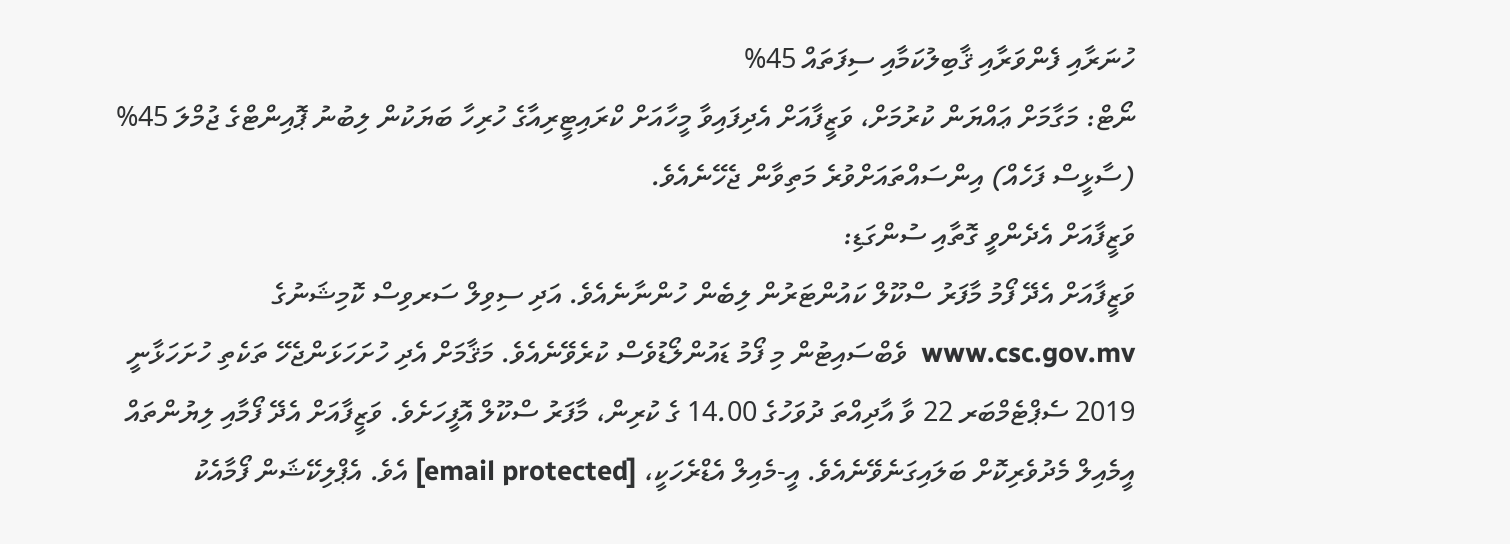ހުނަރާއި ފެންވަރާއި ޤާބިލުކަމާއި ސިފަތައް 45%
ނޯޓް: މަގާމަށް ޢައްޔަން ކުރުމަށް، ވަޒީފާއަށް އެދިފައިވާ މީހާއަށް ކްރައިޓީރިއާގެ ހުރިހާ ބަޔަކުން ލިބުނު ޕޮއިންޓްގެ ޖުމްލަ 45% (ސާޅީސް ފަހެއް) އިންސައްތައަށްވުރެ މަތިވާން ޖެހޭނެއެވެ.
ވަޒީފާއަށް އެދެންވީ ގޮތާއި ސުންގަޑި:
ވަޒީފާއަށް އެދޭ ފޯމު މާފަރު ސްކޫލް ކައުންޓަރުން ލިބެން ހުންނާނެއެވެ. އަދި ސިވިލް ސަރވިސް ކޮމިޝަނުގެ www.csc.gov.mv  ވެބްސައިޓުން މި ފޯމު ޑައުންލޯޑުވެސް ކުރެވޭނެއެވެ. މަޤާމަށް އެދި ހުށަހަޅަންޖެހޭ ތަކެތި ހުށަހަޅާނީ 2019 ސެޕްޓެމްބަރ 22 ވާ އާދިއްތަ ދުވަހުގެ 14.00 ގެ ކުރިން، މާފަރު ސްކޫލް އޮފީހަށެވެ. ވަޒީފާއަށް އެދޭ ފޯމާއި ލިޔުންތައް އީމެއިލް މެދުވެރިކޮށް ބަލައިގަނެވޭނެއެވެ. އީ-މެއިލް އެޑްރެހަކީ، [email protected] އެވެ. އެޕްލިކޭޝަން ފޯމާއެކު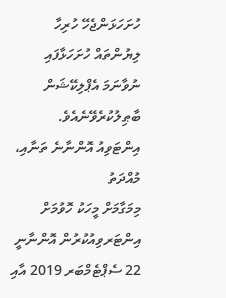ހުށަހަޅަންޖެހޭ ހުރިހާ ލިޔުންތައް ހުށަހަޅާފައި ނުވާނަމަ އެޕްލިކޭޝަން ބާޠިލުކުރެވޭނެއެވެ.
އިންޓަވިއު އޮންނާނެ ތަނާއި، މުއްދަތު
މިމަގާމަށް މީހަކު ހޮވުމަށް އިންޓަރވިއުކުރުން އޮންނާނީ 22 ސެޕްޓެމްބަރ 2019 އާއި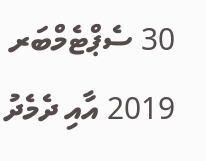30 ސެޕްޓެމްބަރ 2019 އާއި ދެމެދު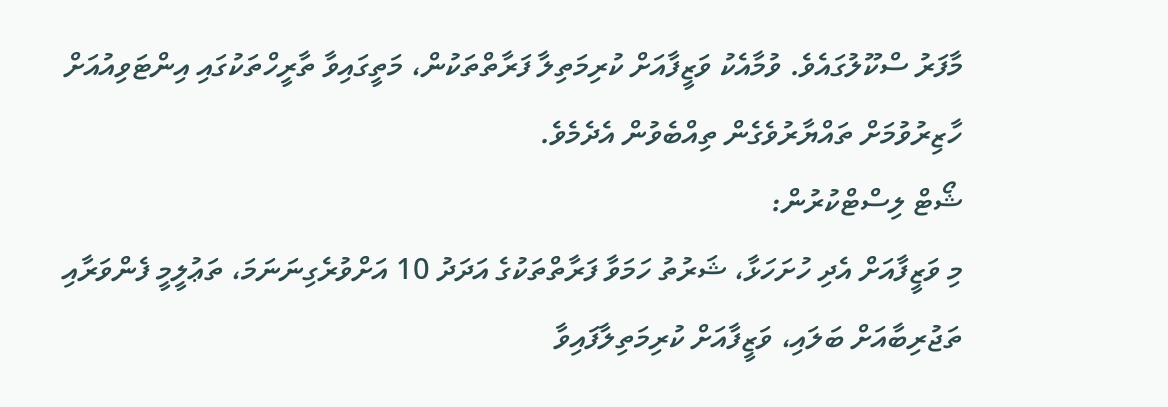މާފަރު ސްކޫލުގައެވެ. ވުމާއެކު ވަޒީފާއަށް ކުރިމަތިލާ ފަރާތްތަކުން، މަތީގައިވާ ތާރީހްތަކުގައި އިންޓަވިއުއަށް ހާޒިރުވުމަށް ތައްޔާރުވެގެން ތިއްބެވުން އެދެމެވެ.
ޝޯޓް ލިސްޓްކުރުން:
މި ވަޒީފާއަށް އެދި ހުށަހަޅާ، ޝަރުތު ހަމަވާ ފަރާތްތަކުގެ އަދަދު 10 އަށްވުރެގިނަނަމަ، ތަޢުލީމީ ފެންވަރާއި ތަޖުރިބާއަށް ބަލައި، ވަޒީފާއަށް ކުރިމަތިލާފައިވާ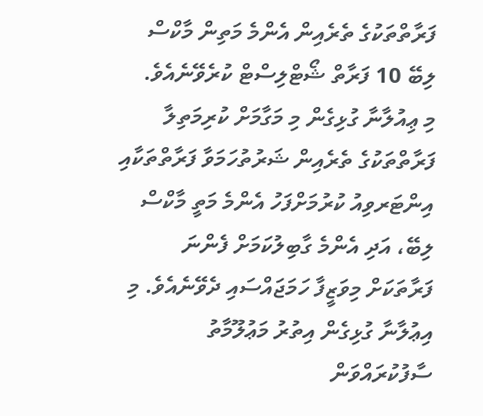ފަރާތްތަކުގެ ތެރެއިން އެންމެ މަތިން މާކްސް ލިބޭ 10 ފަރާތް ޝޯޓްލިސްޓް ކުރެވޭނެއެވެ.
މި ޢިއުލާނާ ގުޅިގެން މި މަގާމަށް ކުރިމަތިލާ ފަރާތްތަކުގެ ތެރެއިން ޝަރުތުހަމަވާ ފަރާތްތަކާއި އިންޓަރވިއު ކުރުމަށްފަހު އެންމެ މަތީ މާކްސް ލިބޭ، އަދި އެންމެ ގާބިލުކަމަށް ފެންނަ ފަރާތަކަށް މިވަޒީފާ ހަމަޖައްސައި ދެވޭނެއެވެ. މި އިޢުލާނާ ގުޅިގެން އިތުރު މަޢުލޫމާތު ސާފުކުރައްވަން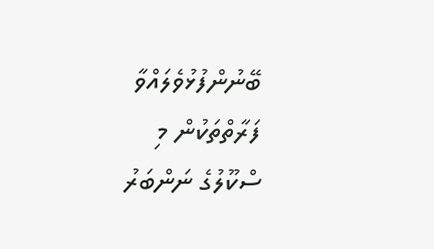ބޭނުންފުޅުވެލައްވާ ފަރާތްތަކުން މި ސްކޫލުގެ ނަންބަރު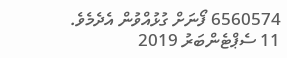6560574 ފޯނަށް ގުޅުއްވުން އެދެމެވެ.
11 ސެޕްޓެންބަރު 2019